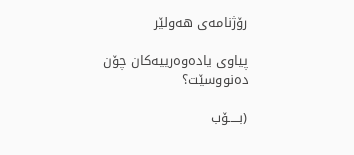رۆژنامەی ھەولێر

پیاوی یادەوەرییەكان چۆن دەنووسێت؟

(بـــــۆب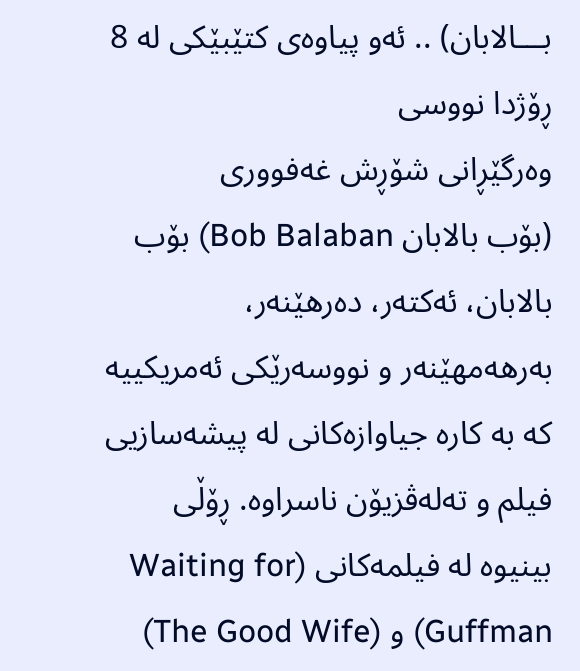بـــالابان) .. ئەو پیاوەی كتێبێكی لە 8 ڕۆژدا نووسی
وەرگێڕانی شۆڕش غەفووری
(بۆب بالابان Bob Balaban) بۆب بالابان، ئەکتەر، دەرهێنەر، بەرهەمهێنەر و نووسەرێكی ئەمریکییە کە بە کارە جیاوازەكانی لە پیشەسازیی فیلم و تەلەڤزیۆن ناسراوە. ڕۆڵی بینیوە لە فیلمەكانی (Waiting for Guffman) و (The Good Wife)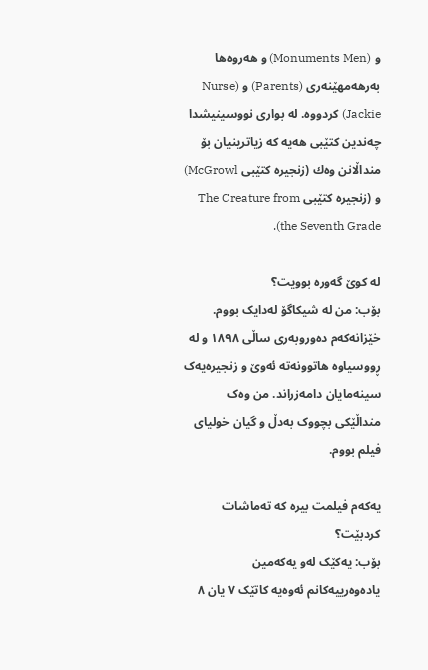و (Monuments Men) و هەروەها بەرهەمهێنەری (Parents) و (Nurse Jackie) كردووە. لە بواری نووسینیشدا چەندین كتێبی هەیە كە زیاترینیان بۆ منداڵانن وەك (زنجیرە كتێبی McGrowl) و (زنجیرە كتێبی The Creature from the Seventh Grade).

لە کوێ گەورە بوویت؟
بۆب: من لە شیکاگۆ لەدایک بووم. خێزانەکەم دەوروبەری ساڵی ١٨٩٨ و لە ڕووسیاوە هاتوونەتە ئەوێ و زنجیرەیەک سینەمایان دامەزراند. من وەک منداڵێکی بچووک بەدڵ و گیان خولیای فیلم بووم.

یەكەم فیلمت بیرە كە تەماشات كردبێت؟
بۆب: یەکێک لەو یەکەمین یادەوەرییەکانم ئەوەیە کاتێک ٧ یان ٨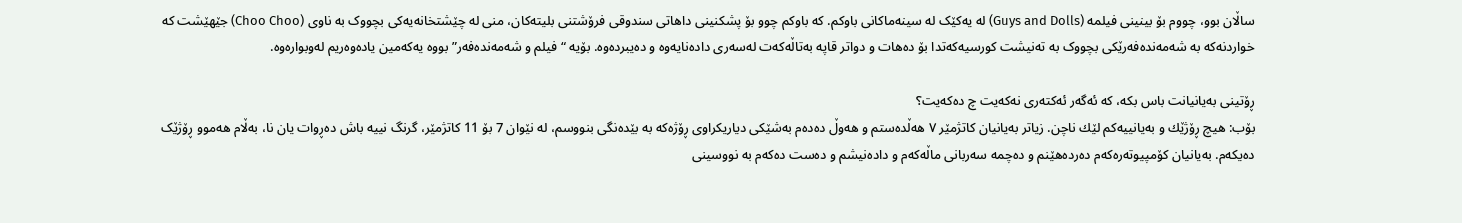ساڵان بوو، چووم بۆ بینینی فیلمە (Guys and Dolls) لە یەکێک لە سینەماکانی باوکم. كە باوکم چوو بۆ پشکنینی داهاتی سندوقی فرۆشتنی بلیتەكان، منی لە چێشتخانەیەکی بچووک بە ناوی (Choo Choo) جێهێشت کە خواردنەكە بە شەمەندەفەرێکی بچووک بە تەنیشت کورسیەکەتدا بۆ دەهات و دواتر قاپە بەتاڵەكەت لەسەری دادەنایەوە و دەیبردەوە. بۆیە “فیلم و شەمەندەفەر” بووە یەکەمین یادەوەریم لەوبوارەوە.

ڕۆتینی بەیانیانت باس بکە، كە ئەگەر ئەکتەری نەکەیت چ دەكەیت؟
بۆب: هیچ ڕۆژێك و بەیانییەكم لێك ناچن. زیاتر بەیانیان کاتژمێر ٧ هەڵدەستم و هەوڵ دەدەم بەشێکی دیاریکراوی ڕۆژەکە بە بێدەنگی بنووسم، لە نێوان 7 بۆ 11 كاتژمێر، گرنگ نییە باش دەڕوات یان نا، بەڵام هەموو ڕۆژێک دەیکەم. بەیانیان کۆمپیوتەرەکەم دەردەهێنم و دەچمە سەربانی ماڵەكەم و دادەنیشم و دەست دەکەم بە نووسینی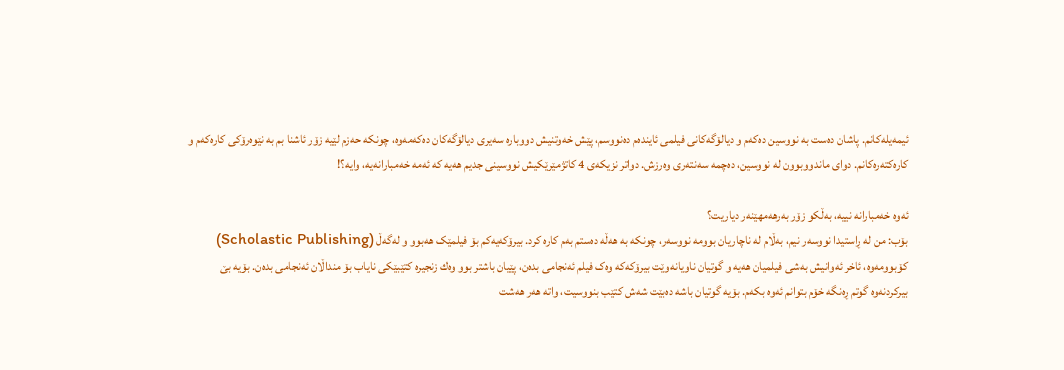ئیمەیلەكانم. پاشان دەست بە نووسین دەکەم و دیالۆگەکانی فیلمی ئایندەم دەنووسم، پێش خەوتنیش دووبارە سەیری دیالۆگەکان دەكەمەوە، چونکە حەزم لێیە زۆر ئاشنا بم بە نێوەرۆكی كارەكەم و كارەكتەرەكانم. دوای ماندووبوون لە نووسین، دەچمە سەنتەری وەرزش. دواتر نزیكەی 4 كاتژمێرێكیش نووسینی جدیم هەیە كە ئەمە خەمبارانەیە، وایە؟!

ئەوە خەمبارانە نییە، بەڵكو زۆر بەرهەمهێنەر دیاریت؟
بۆب: من لە ڕاستیدا نووسەر نیم، بەڵام لە ناچاریان بوومە نووسەر، چونکە بە هەڵە دەستم بەم کارە كرد. بیرۆکەیەکم بۆ فیلمێک هەبوو و لەگەڵ (Scholastic Publishing) کۆبوومەوە، ئاخر ئەوانیش بەشی فیلمیان هەیە و گوتیان ناویانەوێت بیرۆكەكە وەک فیلم ئەنجامی بدەن، پێیان باشتر بوو وەك زنجیرە کتێبێكی نایاب بۆ منداڵان ئەنجامی بدەن. بۆیە بێ بیركردنەوە گوتم ڕەنگە خۆم بتوانم ئەوە بکەم. بۆیە گوتیان باشە دەبێت شەش کتێب بنووسیت، واتە هەر هەشت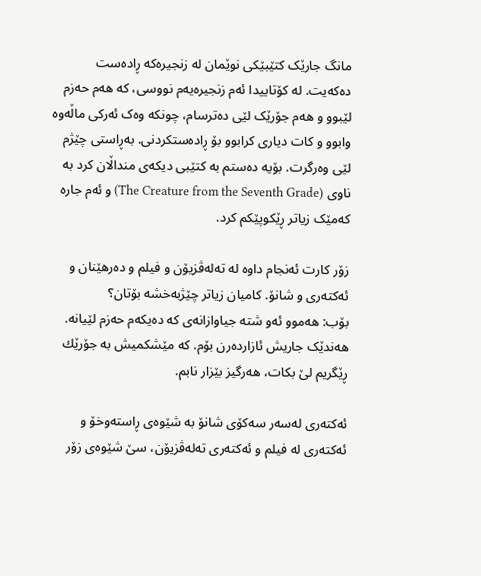مانگ جارێک كتێبێكی نوێمان لە زنجیرەكە ڕادەست دەکەیت. لە کۆتاییدا ئەم زنجیرەیەم نووسی، کە هەم حەزم لێبوو و هەم جۆرێک لێی دەترسام، چونکە وەک ئەرکی ماڵەوە وابوو و كات دیاری كرابوو بۆ ڕادەستکردنی. بەڕاستی چێژم لێی وەرگرت. بۆیە دەستم بە کتێبی دیكەی منداڵان كرد بە ناوی (The Creature from the Seventh Grade) و ئەم جارە کەمێک زیاتر ڕێکوپێکم كرد.

زۆر كارت ئەنجام داوە لە تەلەڤزیۆن و فیلم و دەرهێنان و ئەكتەری و شانۆ. كامیان زیاتر چێژبەخشە بۆتان؟
بۆب: هەموو ئەو شتە جیاوازانەی کە دەیکەم حەزم لێیانە. هەندێک جاریش ئازاردەرن بۆم. كە مێشکمیش بە جۆرێك ڕێگریم لێ بكات، هەرگیز بێزار نابم.

ئەکتەری لەسەر سەکۆی شانۆ بە شێوەی ڕاستەوخۆ و ئەكتەری لە فیلم و ئەكتەری تەلەڤزیۆن، سێ شێوەی زۆر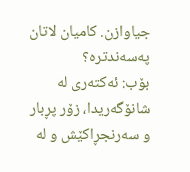جیاوازن. كامیان لاتان پەسەندترە؟
بۆب: ئەكتەری لە شانۆگەریدا، زۆر پڕبار و سەرنجڕاکێش و لە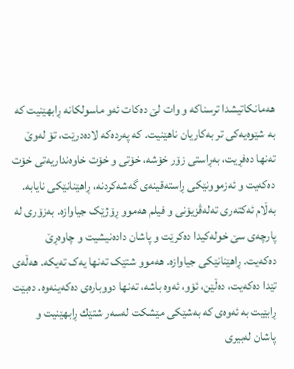هەمانكاتیشدا ترسناکە و وات لێ دەکات ئەو ماسولکانە ڕابهێنیت کە بە شێوەیەکی تر بەكاریان ناهێنیت. كە پەردەکە لادەدرێت، تۆ لەوێ تەنها دەفڕیت، بەڕاستی زۆر خۆشە، خۆتی و خۆت خاوەنداریەتی خۆت دەكەیت و ئەزموونێکی ڕاستەقینەی گەشەکردنە، ڕاهێنانێكی نایابە. بەڵام ئەکتەری تەلەڤزیۆنی و فیلم هەموو ڕۆژێک جیاوازە. بەزۆری لە پارچەی سێ خولەکیدا دەکرێت و پاشان دادەنیشیت و چاوەڕێ دەکەیت. ڕاهێنانێكی جیاوازە. هەموو شتێک تەنها یەک تەیکە. هەڵەی تێدا دەکەیت، دەڵێن، ئۆو، ئەوە باشە، تەنها دووبارەی دەکەینەوە. دەبێت ڕابێیت بە ئەوەی کە بەشێکی مێشکت لەسەر شتێك ڕابهێنیت و پاشان لەبیری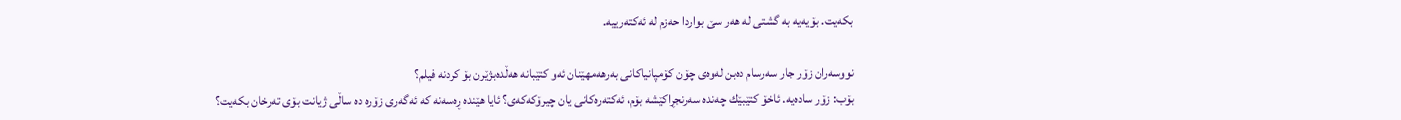بکەیت. بۆیەیە بە گشتی لە هەر سێ بواردا حەزم لە ئەکتەرییە.

نووسەران زۆر جار سەرسام دەبن لەوەی چۆن کۆمپانیاکانی بەرهەمهێنان ئەو کتێبانە هەڵدەبژێرن بۆ كردنە فیلم؟
بۆب: زۆر سادەیە. ئاخۆ كتێبێك چەندە سەرنجڕاکێشە بۆم، ئەکتەرەکانی یان چیرۆکەکەی؟ ئایا هێندە ڕەسەنە کە ئەگەری زۆرە دە ساڵی ژیانت بۆی تەرخان بكەیت؟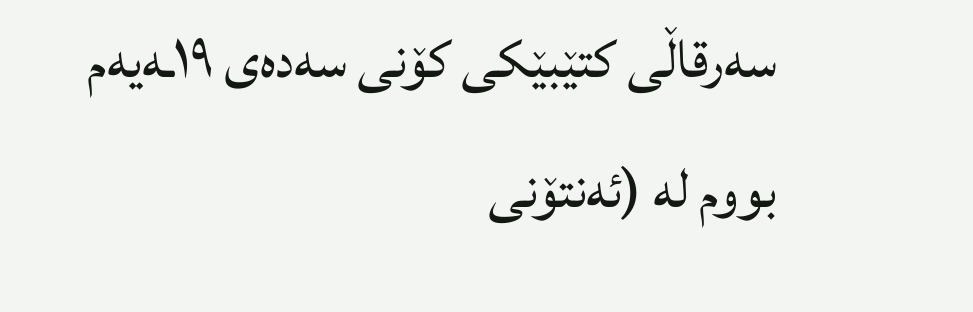سەرقاڵی کتێبێکی کۆنی سەدەی ١٩ـەیەم بووم لە (ئەنتۆنی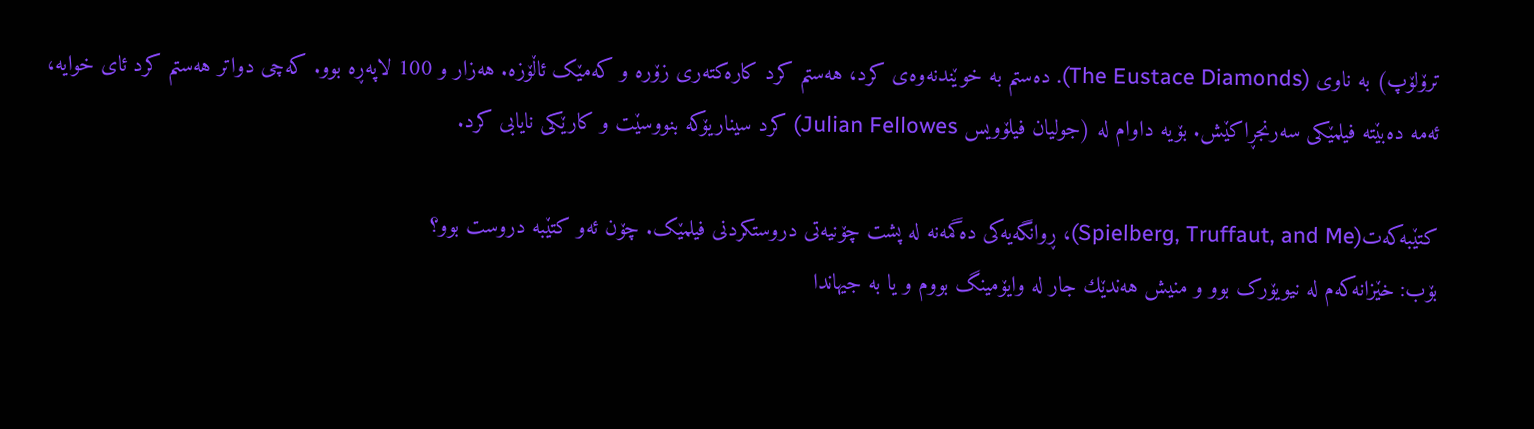ترۆلۆپ) بە ناوی (The Eustace Diamonds). دەستم بە خوێندنەوەی کرد، هەستم كرد کارەکتەری زۆرە و کەمێک ئاڵۆزە. هەزار و 100 لاپەڕە بوو. كەچی دواتر هەستم كرد ئای خوایە، ئەمە دەبێتە فیلمێکی سەرنجڕاکێش. بۆیە داوام لە (جولیان فیلۆویس Julian Fellowes) کرد سیناریۆکە بنووسێت و کارێکی نایابی کرد.

کتێبەکەت(Spielberg, Truffaut, and Me)، ڕوانگەیەکی دەگمەنە لە پشت چۆنیەتی دروستکردنی فیلمێک. چۆن ئەو کتێبە دروست بوو؟
بۆب: خێزانەكەم لە نیویۆرک بوو و منیش هەندێك جار لە وایۆمینگ بووم و یا بە جیهاندا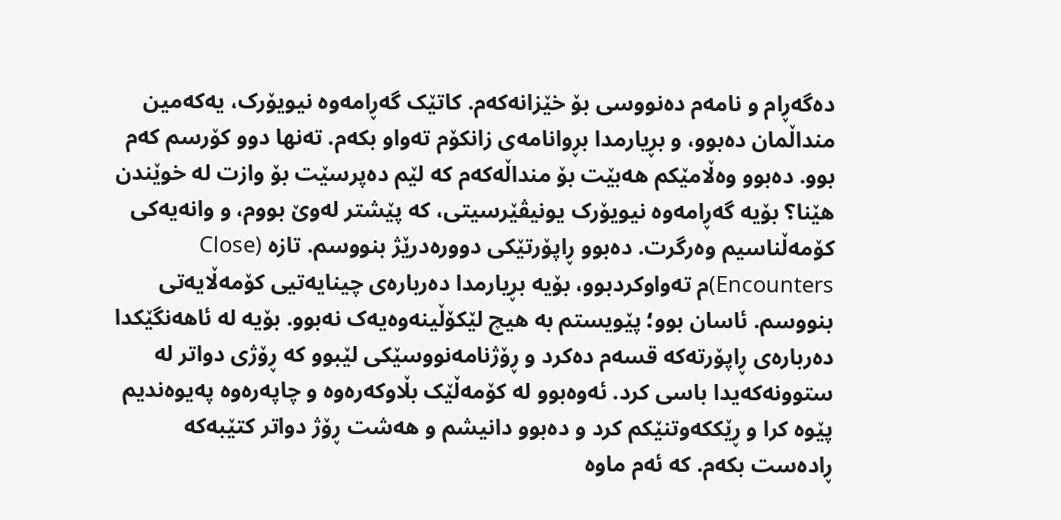دەگەڕام و نامەم دەنووسی بۆ خێزانەکەم. کاتێک گەڕامەوە نیویۆرک، یەکەمین منداڵمان دەبوو، و بڕیارمدا بڕوانامەی زانکۆم تەواو بکەم. تەنها دوو کۆرسم کەم بوو. دەبوو وەڵامێكم هەبێت بۆ منداڵەکەم كە لێم دەپرسێت بۆ وازت لە خوێندن هێنا؟ بۆیە گەڕامەوە نیویۆرک یونیڤێرسیتی، کە پێشتر لەوێ بووم، و وانەیەکی کۆمەڵناسیم وەرگرت. دەبوو ڕاپۆرتێکی دوورەدرێژ بنووسم. تازە (Close Encounters)م تەواوکردبوو، بۆیە بڕیارمدا دەربارەی چینایەتیی کۆمەڵایەتی بنووسم. ئاسان بوو؛ پێویستم بە هیچ لێکۆڵینەوەیەک نەبوو. بۆیە لە ئاهەنگێکدا دەربارەی ڕاپۆرتەکە قسەم دەکرد و ڕۆژنامەنووسێکی لێبوو كە ڕۆژی دواتر لە ستوونەکەیدا باسی كرد. ئەوەبوو لە کۆمەڵێک بڵاوکەرەوە و چاپەرەوە پەیوەندیم پێوە کرا و ڕێککەوتنێکم کرد و دەبوو دانیشم و هەشت ڕۆژ دواتر کتێبەكە ڕادەست بکەم. كە ئەم ماوە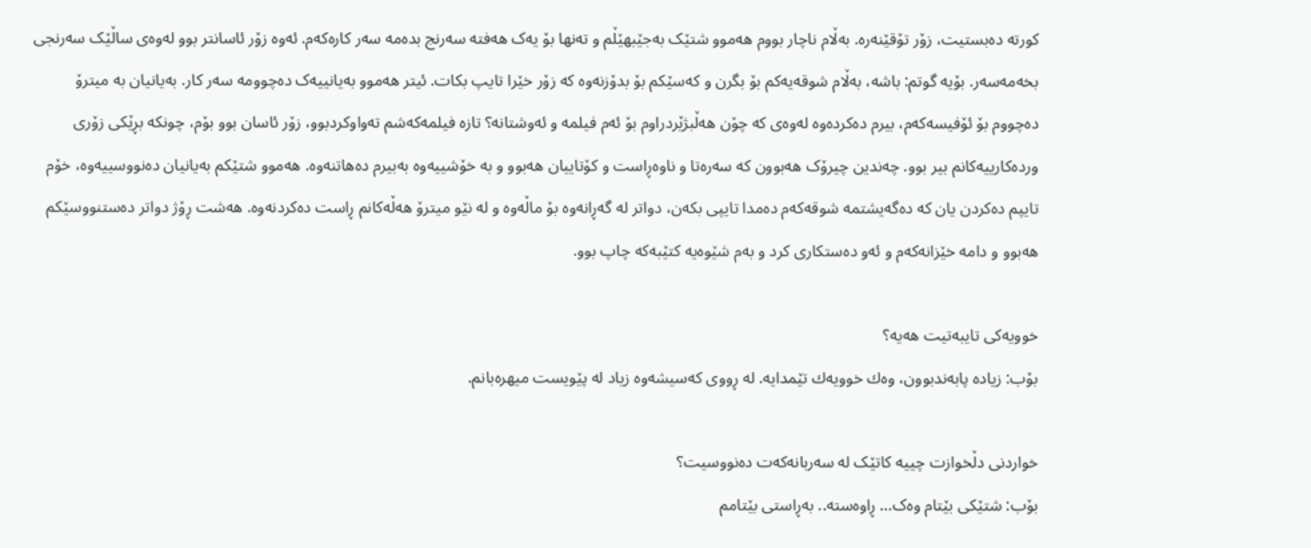كورتە دەبستیت، زۆر تۆقێنەرە. بەڵام ناچار بووم هەموو شتێک بەجێبهێڵم و تەنها بۆ یەک هەفتە سەرنج بدەمە سەر كارەكەم. ئەوە زۆر ئاسانتر بوو لەوەی ساڵێک سەرنجی بخەمەسەر. بۆیە گوتم: باشە، بەڵام شوقەیەکم بۆ بگرن و کەسێکم بۆ بدۆزنەوە کە زۆر خێرا تایپ بکات. ئیتر هەموو بەیانییەک دەچوومە سەر کار. بەیانیان بە میترۆ دەچووم بۆ ئۆفیسەکەم، بیرم دەکردەوە لەوەی كە چۆن هەڵبژێردراوم بۆ ئەم فیلمە و ئەوشتانە؟ تازە فیلمەکەشم تەواوکردبوو، زۆر ئاسان بوو بۆم، چونكە بڕێکی زۆری وردەکارییەكانم بیر بوو. چەندین چیرۆک هەبوون کە سەرەتا و ناوەڕاست و کۆتاییان هەبوو و بە خۆشییەوە بەبیرم دەهاتنەوە. هەموو شتێکم بەیانیان دەنووسییەوە، خۆم تایپم دەکردن یان كە دەگەیشتمە شوقەکەم دەمدا تایپی بكەن، دواتر لە گەڕانەوە بۆ ماڵەوە و لە نێو میترۆ هەڵەكانم ڕاست دەکردنەوە. هەشت ڕۆژ دواتر دەستنووسێکم هەبوو و دامە خێزانەکەم و ئەو دەستکاری كرد و بەم شێوەیە کتێبەکە چاپ بوو.

خوویەكی تایبەتیت هەیە؟
بۆب: زیادە پابەندبوون، وەك خوویەك تێمدایە. لە ڕووی كەسیشەوە زیاد لە پێویست میهرەبانم.

خواردنی دڵخوازت چییە کاتێک لە سەربانەکەت دەنووسیت؟
بۆب: شتێکی بێتام وەک… ڕاوەستە.. بەڕاستی بێتامم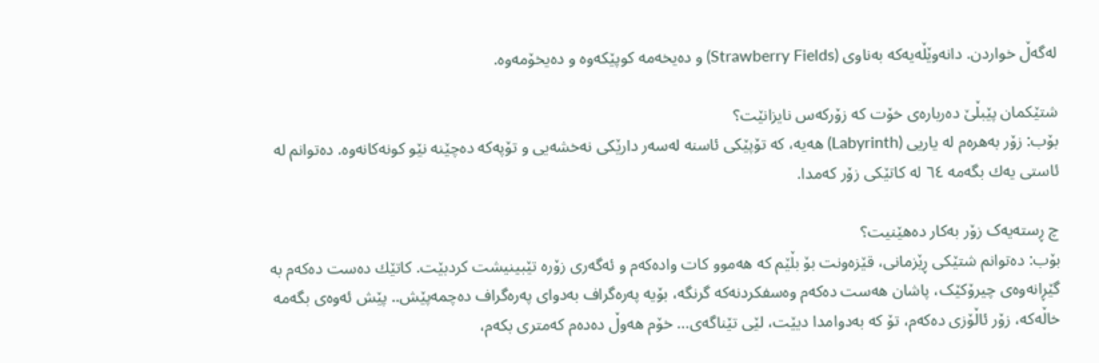لەگەڵ خواردن. دانەوێڵەیەکە بەناوی (Strawberry Fields) و دەیخەمە کوپێکەوە و دەیخۆمەوە.

شتێکمان پێبڵێ دەربارەی خۆت کە زۆرکەس نایزانێت؟
بۆب: زۆر بەهرەم لە یاریی (Labyrinth) هەیە، کە تۆپێکی ئاسنە لەسەر دارێكی نەخشەیی و تۆپەكە دەچێنە نێو كونەكانەوە. دەتوانم لە ئاستی یەك بگەمە ٦٤ لە کاتێکی زۆر کەمدا.

چ ڕستەیەک زۆر بەکار دەهێنیت؟
بۆب: دەتوانم شتێکی ڕێزمانی، قێزەونت بۆ بڵێم کە هەموو کات وادەكەم و ئەگەری زۆرە تێبینیشت کردبێت. كاتێك دەست دەکەم بە گێڕانەوەی چیرۆکێک، پاشان هەست دەکەم وەسفكردنەكە گرنگە، بۆیە پەرەگراف بەدوای پەرەگراف دەچمەپێش.. پێش ئەوەی بگەمە خاڵەکە، زۆر ئاڵۆزی دەكەم، تۆ كە بەدوامدا دیێت، لێی تێناگەی… خۆم هەوڵ دەدەم کەمتری بکەم،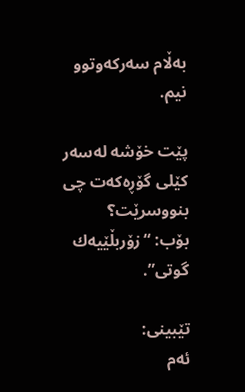بەڵام سەرکەوتوو نیم.

پێت خۆشە لەسەر كێلی گۆڕەكەت چی بنووسرێت؟
بۆب: “زۆربڵێیەك گوتی”.

تێبینی:
ئەم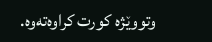وتووێژە كورت کراوەتەوە.